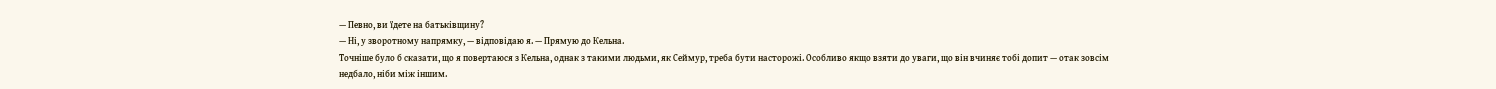— Певно, ви їдете на батьківщину?
— Ні, у зворотному напрямку, — відповідаю я. — Прямую до Кельна.
Точніше було б сказати, що я повертаюся з Кельна, однак з такими людьми, як Сеймур, треба бути насторожі. Особливо якщо взяти до уваги, що він вчиняє тобі допит — отак зовсім недбало, ніби між іншим.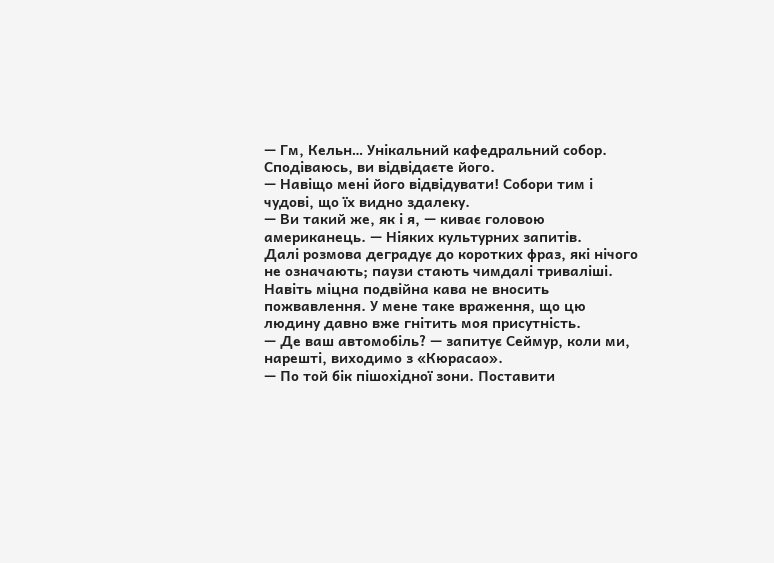— Гм, Кельн… Унікальний кафедральний собор. Сподіваюсь, ви відвідаєте його.
— Навіщо мені його відвідувати! Собори тим і чудові, що їх видно здалеку.
— Ви такий же, як і я, — киває головою американець. — Ніяких культурних запитів.
Далі розмова деградує до коротких фраз, які нічого не означають; паузи стають чимдалі триваліші. Навіть міцна подвійна кава не вносить пожвавлення. У мене таке враження, що цю людину давно вже гнітить моя присутність.
— Де ваш автомобіль? — запитує Сеймур, коли ми, нарешті, виходимо з «Кюрасао».
— По той бік пішохідної зони. Поставити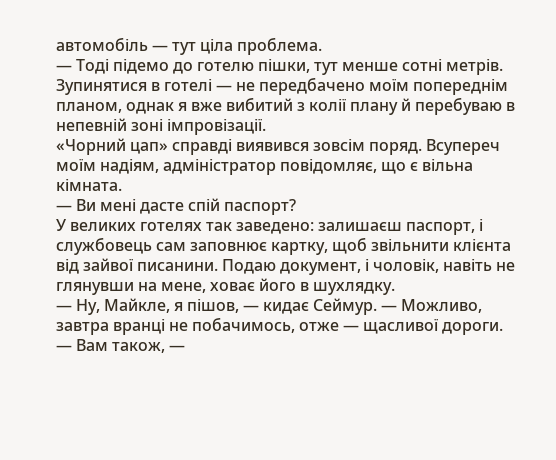автомобіль — тут ціла проблема.
— Тоді підемо до готелю пішки, тут менше сотні метрів.
Зупинятися в готелі — не передбачено моїм попереднім планом, однак я вже вибитий з колії плану й перебуваю в непевній зоні імпровізації.
«Чорний цап» справді виявився зовсім поряд. Всупереч моїм надіям, адміністратор повідомляє, що є вільна кімната.
— Ви мені дасте спій паспорт?
У великих готелях так заведено: залишаєш паспорт, і службовець сам заповнює картку, щоб звільнити клієнта від зайвої писанини. Подаю документ, і чоловік, навіть не глянувши на мене, ховає його в шухлядку.
— Ну, Майкле, я пішов, — кидає Сеймур. — Можливо, завтра вранці не побачимось, отже — щасливої дороги.
— Вам також, —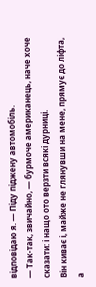відповідаю я. — Піду піджену автомобіль.
— Так-так, звичайно, — бурмоче американець, наче хоче сказати: і нащо ото верзти всякі дурниці.
Він киває і, майже не глянувши на мене, прямує до ліфта, а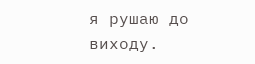я рушаю до виходу.